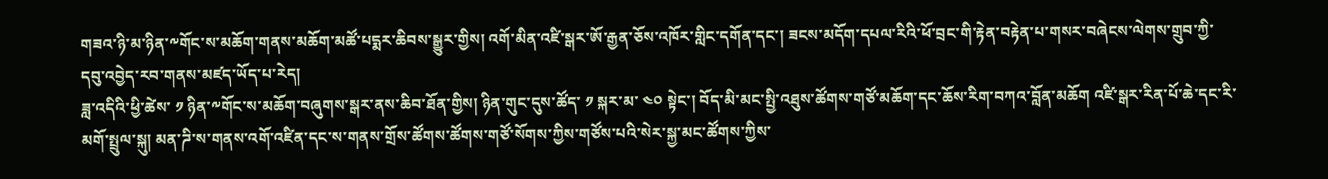གཟའ་ཉི་མ་ཉིན་༸གོང་ས་མཆོག་གནས་མཆོག་མཚོ་པདྨར་ཆིབས་སྒྱུར་གྱིས། འགོ་མིན་འཛི་སྒར་ཨོ་རྒྱན་ཅོས་འཁོར་གླིང་དགོན་དང་། ཟངས་མདོག་དཔལ་རིའི་ཕོ་བྲང་གི་རྟེན་བརྟེན་པ་གསར་བཞེངས་ལེགས་གྲུབ་ཀྱི་དབུ་འབྱེད་རབ་གནས་མཛད་ཡོད་པ་རེད།
ཟླ་འདིའི་ཕྱི་ཚེས་ ༡ ཉིན་༸གོང་ས་མཆོག་བཞུགས་སྒར་ནས་ཆིབ་ཐོན་གྱིས། ཉིན་གུང་དུས་ཚོད་ ༡ སྐར་མ་ ༤༠ སྟེང་། བོད་མི་མང་སྤྱི་འཐུས་ཚོགས་གཙོ་མཆོག་དང་ཆོས་རིག་བཀའ་བློན་མཆོག འཛི་སྒར་རིན་པོ་ཆེ་དང་རི་མགོ་སྤྲུལ་སྐུ། མན་ཌི་ས་གནས་འགོ་འཛིན་དང་ས་གནས་གྲོས་ཚོགས་ཚོགས་གཙོ་སོགས་ཀྱིས་གཙོས་པའི་སེར་སྐྱ་མང་ཚོགས་ཀྱིས་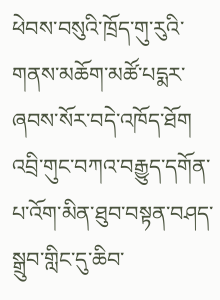ཕེབས་བསུའི་ཁྲོད་གུ་རུའི་གནས་མཆོག་མཚོ་པདྨར་ཞབས་སོར་བདེ་འཁོད་ཐོག འབྲི་གུང་བཀའ་བརྒྱུད་དགོན་པ་འོག་མིན་ཐུབ་བསྟན་བཤད་སྒྲུབ་གླིང་དུ་ཆིབ་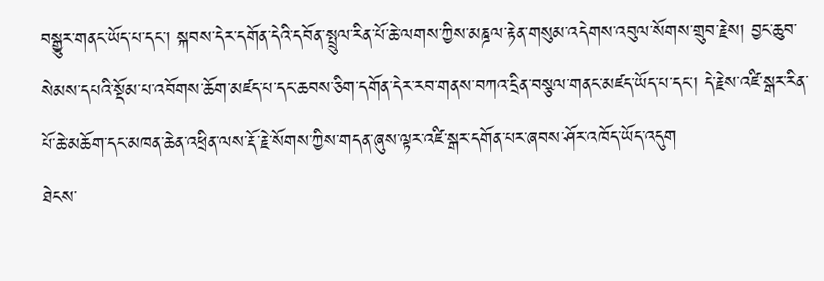བསྒྱུར་གནང་ཡོད་པ་དང་། སྐབས་དེར་དགོན་དེའི་དབོན་སྤྲུལ་རིན་པོ་ཆེ་ལགས་ཀྱིས་མཎྜལ་རྟེན་གསུམ་འདེགས་འབུལ་སོགས་གྲུབ་རྗེས། བྱང་ཆུབ་སེམས་དཔའི་སྡོམ་པ་འབོགས་ཆོག་མཛད་པ་དང་ཆབས་ཅིག་དགོན་དེར་རབ་གནས་བཀའ་དྲིན་བསྩལ་གནང་མཛད་ཡོད་པ་དང་། དེ་རྗེས་འཛི་སྒར་རིན་པོ་ཆེ་མཆོག་དང་མཁན་ཆེན་འཕྲིན་ལས་རྡོ་རྗེ་སོགས་ཀྱིས་གདན་ཞུས་ལྟར་འཛི་སྒར་དགོན་པར་ཞབས་ཤོར་འཁོད་ཡོད་འདུག
ཐེངས་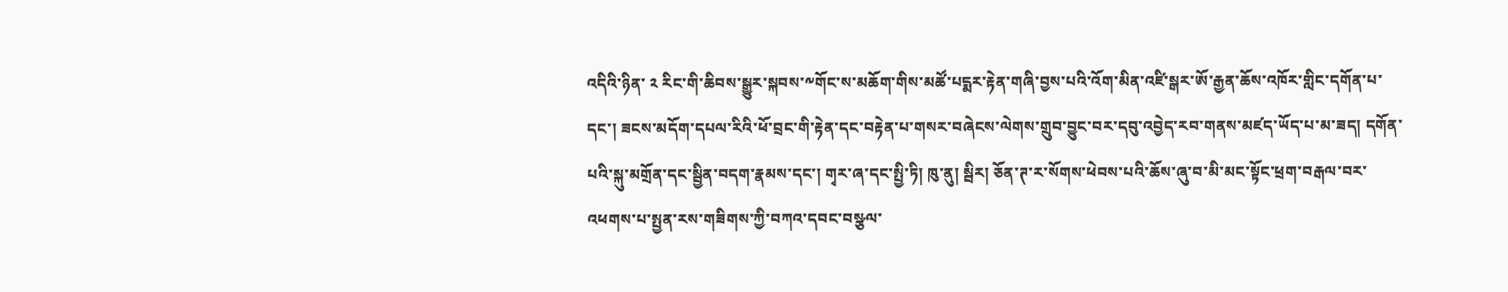འདིའི་ཉིན་ ༢ རིང་གི་ཆིབས་སྒྱུར་སྐབས་༸གོང་ས་མཆོག་གིས་མཚོ་པདྨར་རྟེན་གཞི་བྱས་པའི་འོག་མིན་འཛི་སྒར་ཨོ་རྒྱན་ཆོས་འཁོར་གླིང་དགོན་པ་དང་། ཟངས་མདོག་དཔལ་རིའི་ཕོ་བྲང་གི་རྟེན་དང་བརྟེན་པ་གསར་བཞེངས་ལེགས་གྲུབ་བྱུང་བར་དབུ་འབྱེད་རབ་གནས་མཛད་ཡོད་པ་མ་ཟད། དགོན་པའི་སྐུ་མགྲོན་དང་སྦྱིན་བདག་རྣམས་དང་། གྭར་ཞ་དང་སྤྱི་ཏི། ཁུ་ནུ། སྦིར། ཅོན་ཊ་ར་སོགས་ཕེབས་པའི་ཆོས་ཞུ་བ་མི་མང་སྟོང་ཕྲག་བརྒལ་བར་འཕགས་པ་སྤྱན་རས་གཟིགས་ཀྱི་བཀའ་དབང་བསྩལ་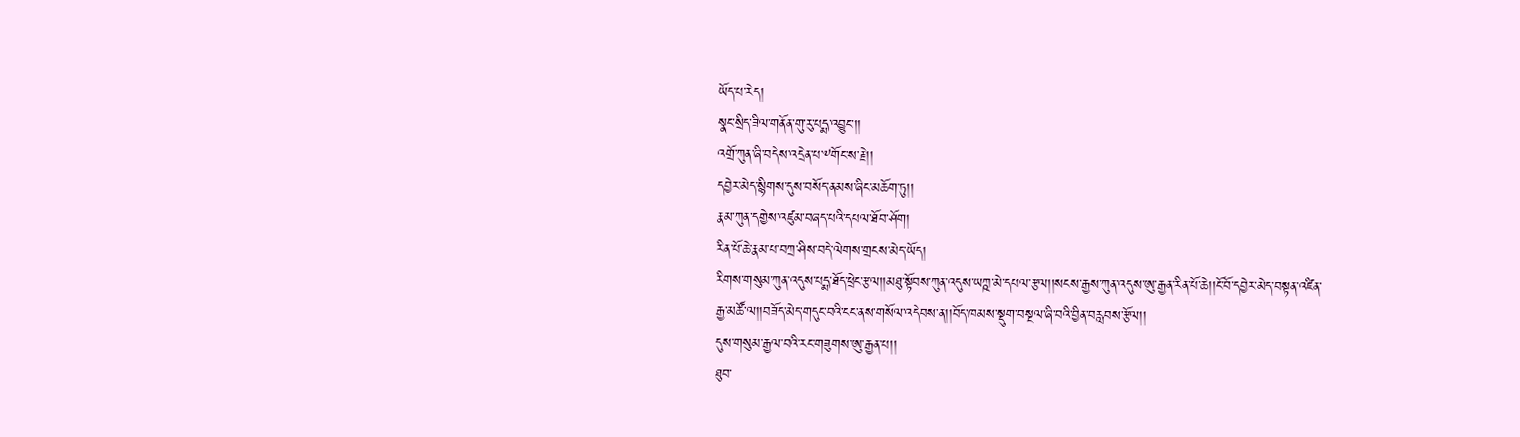ཡོད་པ་རེད།
སྣང་སྲིད་ཟིལ་གནོན་གུ་རུ་པདྨ་འབྱུང་།།
འགྲོ་ཀུན་ཞི་བདེས་འདྲེན་པ་༸གོང་ས་རྗེ།།
དབྱེར་མེད་སྙིགས་དུས་བསོད་ནམས་ཞིང་མཆོག་ཏུ།།
རྣམ་ཀུན་དགྱེས་འཛུམ་བཞད་པའི་དཔལ་ཐོབ་ཤོག།
རིན་པོ་ཆེ་རྣམ་པ་བཀྲ་ཤིས་བདེ་ལེགས་གྲངས་མེད་ཡོད།
རིགས་གསུམ་ཀུན་འདུས་པདྨ་ཐོད་ཕྲེང་རྩལ།།མཐུ་སྟོབས་ཀུན་འདུས་ཡཀྵ་མེ་དཔལ་རྩལ།།སངས་རྒྱས་ཀུན་འདུས་ཨུ་རྒྱན་རིན་པོ་ཆེ།།ངོ་བོ་དབྱེར་མེད་བསྟན་འཛིན་རྒྱ་མཚོ་ལ།།བཟོད་མེད་གདུང་བའི་ངང་ནས་གསོལ་འདེབས་ན།།བོད་ཁམས་སྡུག་བསྔལ་ཞི་བའི་བྱིན་བརླབས་རྩོལ།།
དུས་གསུམ་རྒྱལ་བའི་རང་གཟུགས་ཨུ་རྒྱན་པ།།
ཐུབ་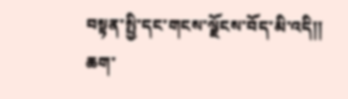བསྟན་སྤྱི་དང་གངས་ལྗོངས་བོད་མི་འདི།།
ཆག་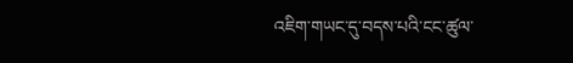འཇིག་གཡང་དུ་བདས་པའི་ངང་ཚུལ་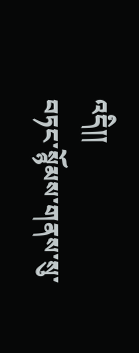འདི།།
བཏང་སྙོམས་གནས་སུ་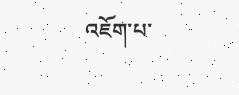འཇོག་པ་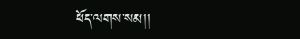ཕོད་ལགས་སམ།།